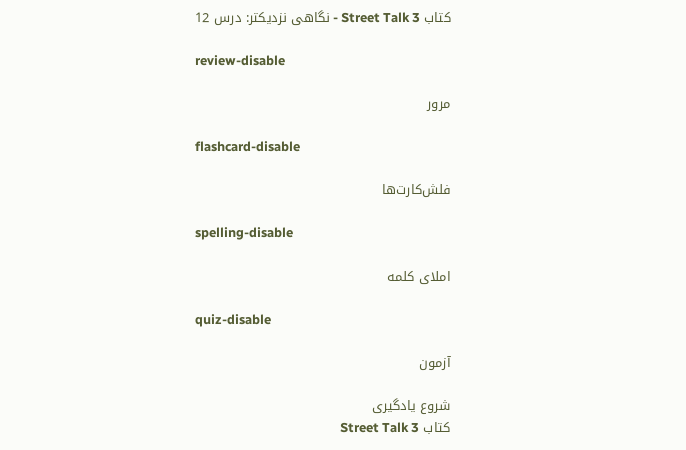کتاب Street Talk 3 - نگاهی نزدیکتر: درس 12

review-disable

مرور

flashcard-disable

فلش‌کارت‌ها

spelling-disable

املای کلمه

quiz-disable

آزمون

شروع یادگیری
کتاب Street Talk 3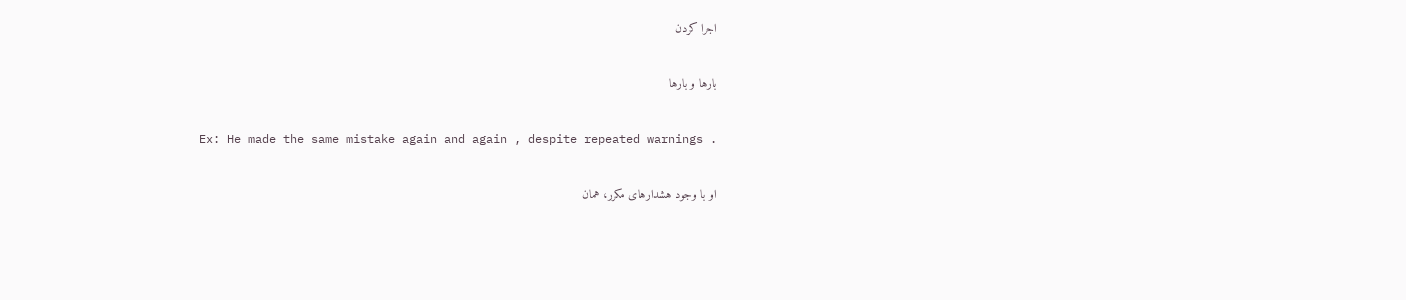اجرا کردن

بارها و بارها

Ex: He made the same mistake again and again , despite repeated warnings .

او با وجود هشدارهای مکرر، همان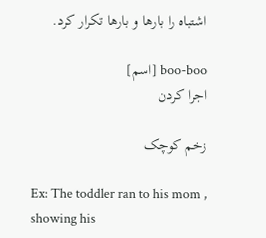اشتباه را بارها و بارها تکرار کرد.

boo-boo [اسم]
اجرا کردن

زخم کوچک

Ex: The toddler ran to his mom , showing his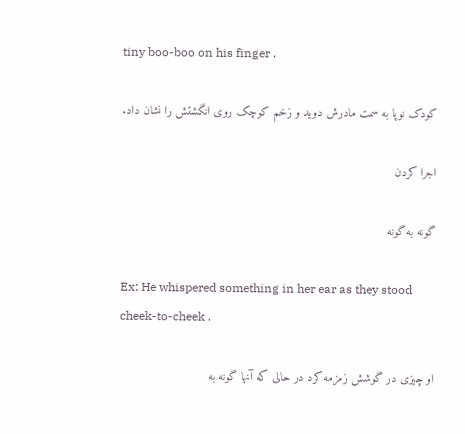tiny boo-boo on his finger .

کودک نوپا به سمت مادرش دوید و زخم کوچک روی انگشتش را نشان داد.

اجرا کردن

گونه به گونه

Ex: He whispered something in her ear as they stood cheek-to-cheek .

او چیزی در گوشش زمزمه کرد در حالی که آنها گونه به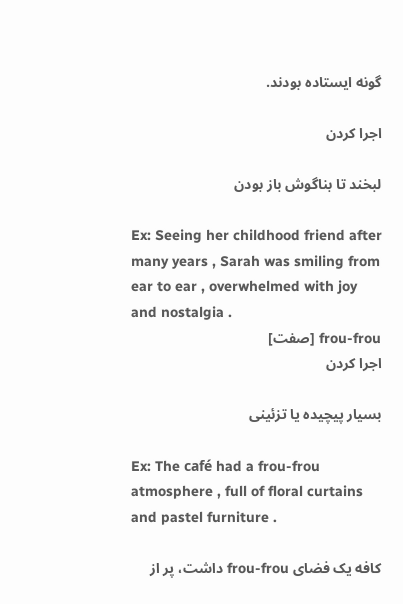گونه ایستاده بودند.

اجرا کردن

لبخند تا بناگوش باز بودن

Ex: Seeing her childhood friend after many years , Sarah was smiling from ear to ear , overwhelmed with joy and nostalgia .
frou-frou [صفت]
اجرا کردن

بسیار پیچیده یا تزئینی

Ex: The café had a frou-frou atmosphere , full of floral curtains and pastel furniture .

کافه یک فضای frou-frou داشت، پر از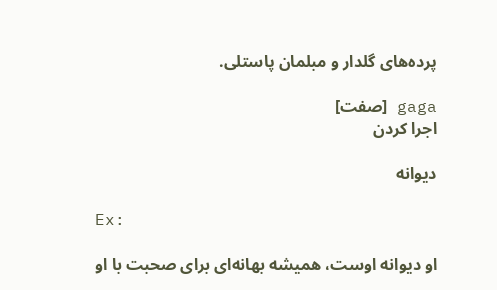پرده‌های گلدار و مبلمان پاستلی.

gaga [صفت]
اجرا کردن

دیوانه

Ex:

او دیوانه اوست، همیشه بهانه‌ای برای صحبت با او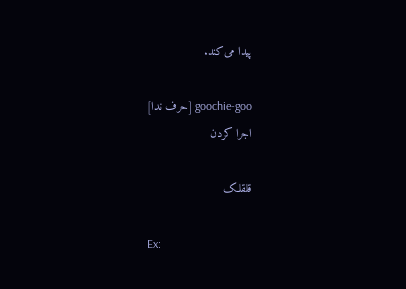پیدا می‌کند.

goochie-goo [حرف ندا]
اجرا کردن

قلقلک

Ex: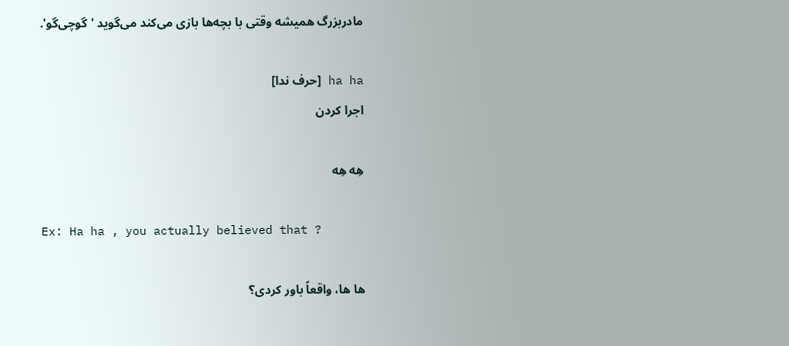مادربزرگ همیشه وقتی با بچه‌ها بازی می‌کند می‌گوید 'گوچی‌گو'.

ha ha [حرف ندا]
اجرا کردن

هِه هِه

Ex: Ha ha , you actually believed that ?

ها ها، واقعاً باور کردی؟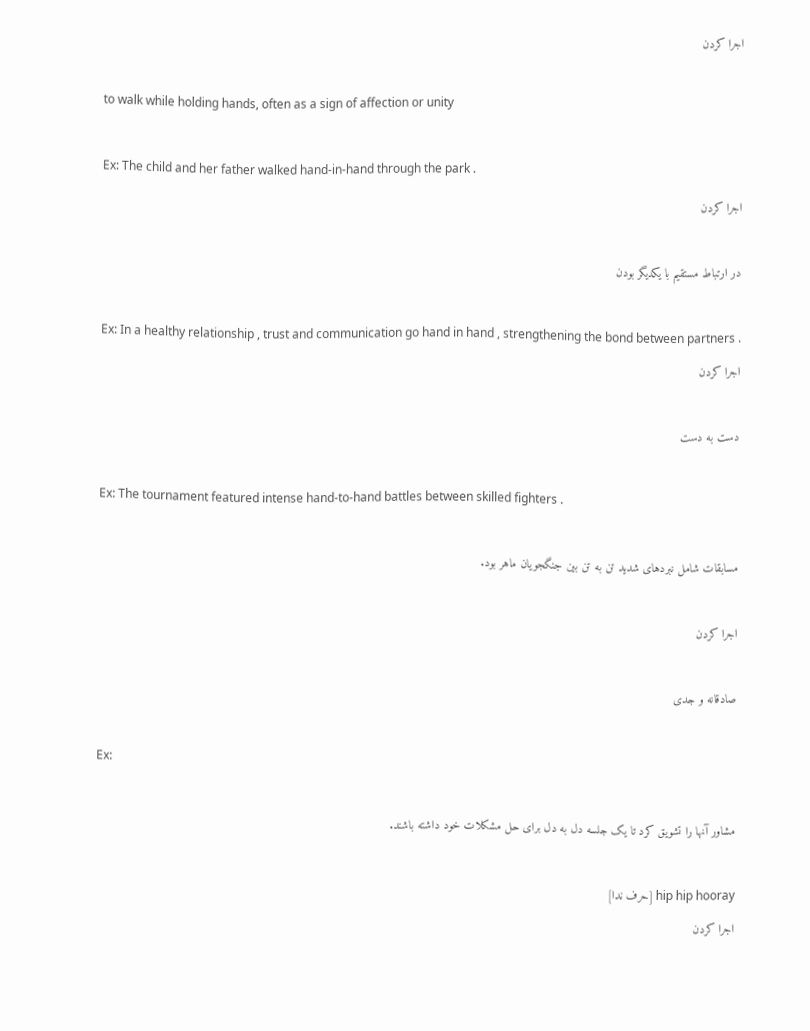اجرا کردن

to walk while holding hands, often as a sign of affection or unity

Ex: The child and her father walked hand-in-hand through the park .
اجرا کردن

در ارتباط مستقیم با یکدیگر بودن

Ex: In a healthy relationship , trust and communication go hand in hand , strengthening the bond between partners .
اجرا کردن

دست به دست

Ex: The tournament featured intense hand-to-hand battles between skilled fighters .

مسابقات شامل نبردهای شدید تن به تن بین جنگجویان ماهر بود.

اجرا کردن

صادقانه و جدی

Ex:

مشاور آنها را تشویق کرد تا یک جلسه دل به دل برای حل مشکلات خود داشته باشند.

hip hip hooray [حرف ندا]
اجرا کردن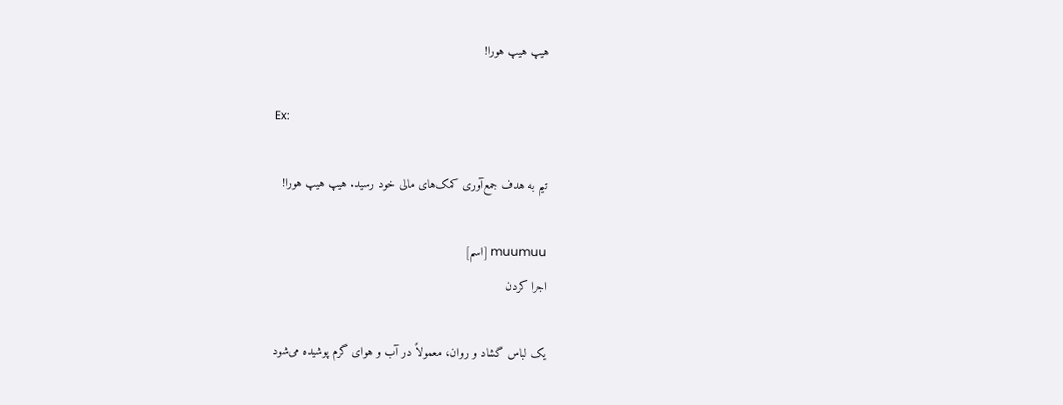هیپ هیپ هورا!

Ex:

تیم به هدف جمع‌آوری کمک‌های مالی خود رسید. هیپ هیپ هورا!

muumuu [اسم]
اجرا کردن

یک لباس گشاد و روان، معمولاً در آب و هوای گرم پوشیده می‌شود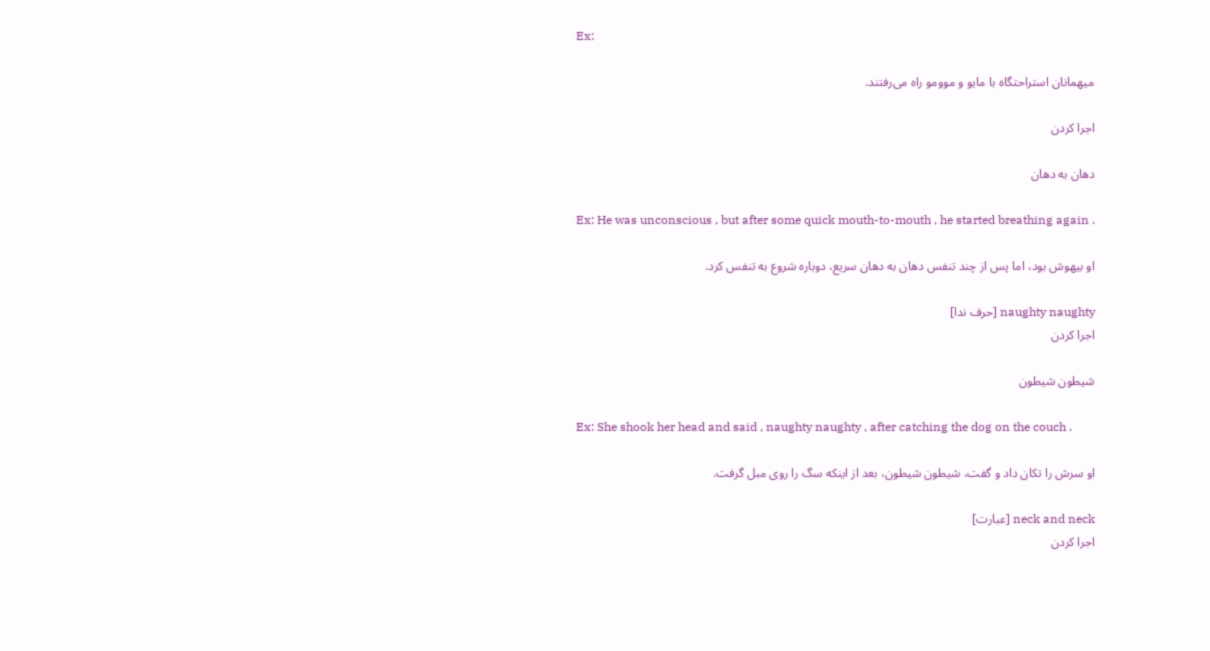Ex:

میهمانان استراحتگاه با مایو و موومو راه می‌رفتند.

اجرا کردن

دهان به دهان

Ex: He was unconscious , but after some quick mouth-to-mouth , he started breathing again .

او بیهوش بود، اما پس از چند تنفس دهان به دهان سریع، دوباره شروع به تنفس کرد.

naughty naughty [حرف ندا]
اجرا کردن

شیطون شیطون

Ex: She shook her head and said , naughty naughty , after catching the dog on the couch .

او سرش را تکان داد و گفت، شیطون شیطون، بعد از اینکه سگ را روی مبل گرفت.

neck and neck [عبارت]
اجرا کردن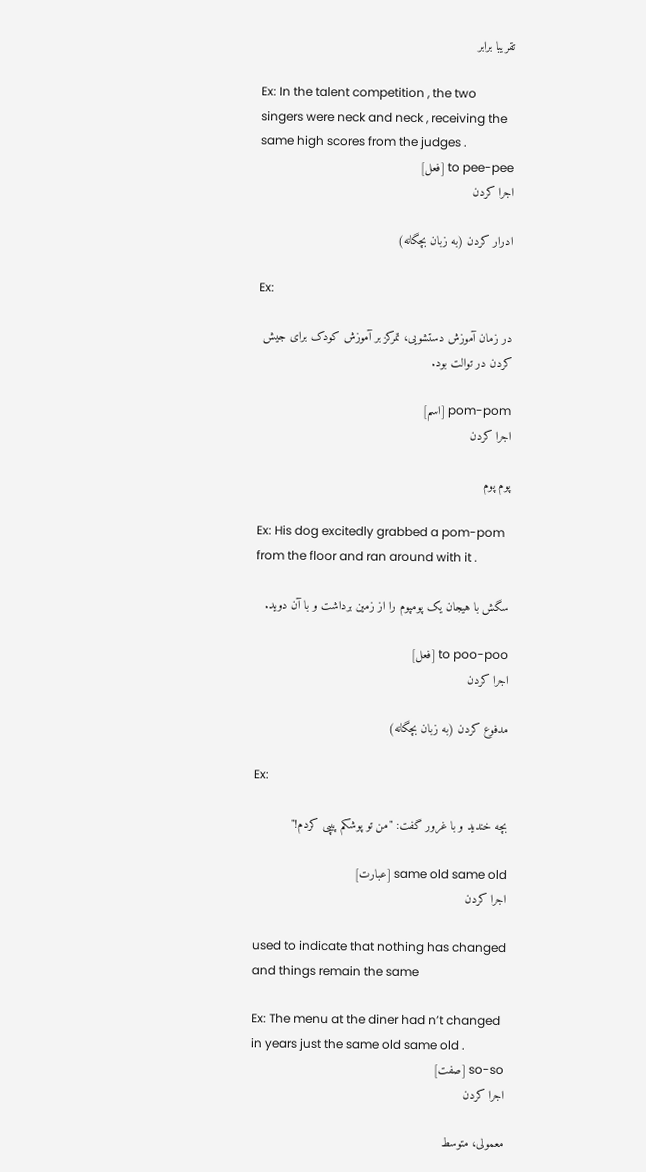تقریبا برابر

Ex: In the talent competition , the two singers were neck and neck , receiving the same high scores from the judges .
to pee-pee [فعل]
اجرا کردن

ادرار کردن (به زبان بچگانه)

Ex:

در زمان آموزش دستشویی، تمرکز بر آموزش کودک برای جیش کردن در توالت بود.

pom-pom [اسم]
اجرا کردن

پوم پوم

Ex: His dog excitedly grabbed a pom-pom from the floor and ran around with it .

سگش با هیجان یک پومپوم را از زمین برداشت و با آن دوید.

to poo-poo [فعل]
اجرا کردن

مدفوع کردن (به زبان بچگانه)

Ex:

بچه خندید و با غرور گفت: "من تو پوشکم پیپی کردم!"

same old same old [عبارت]
اجرا کردن

used to indicate that nothing has changed and things remain the same

Ex: The menu at the diner had n’t changed in years just the same old same old .
so-so [صفت]
اجرا کردن

معمولی، متوسط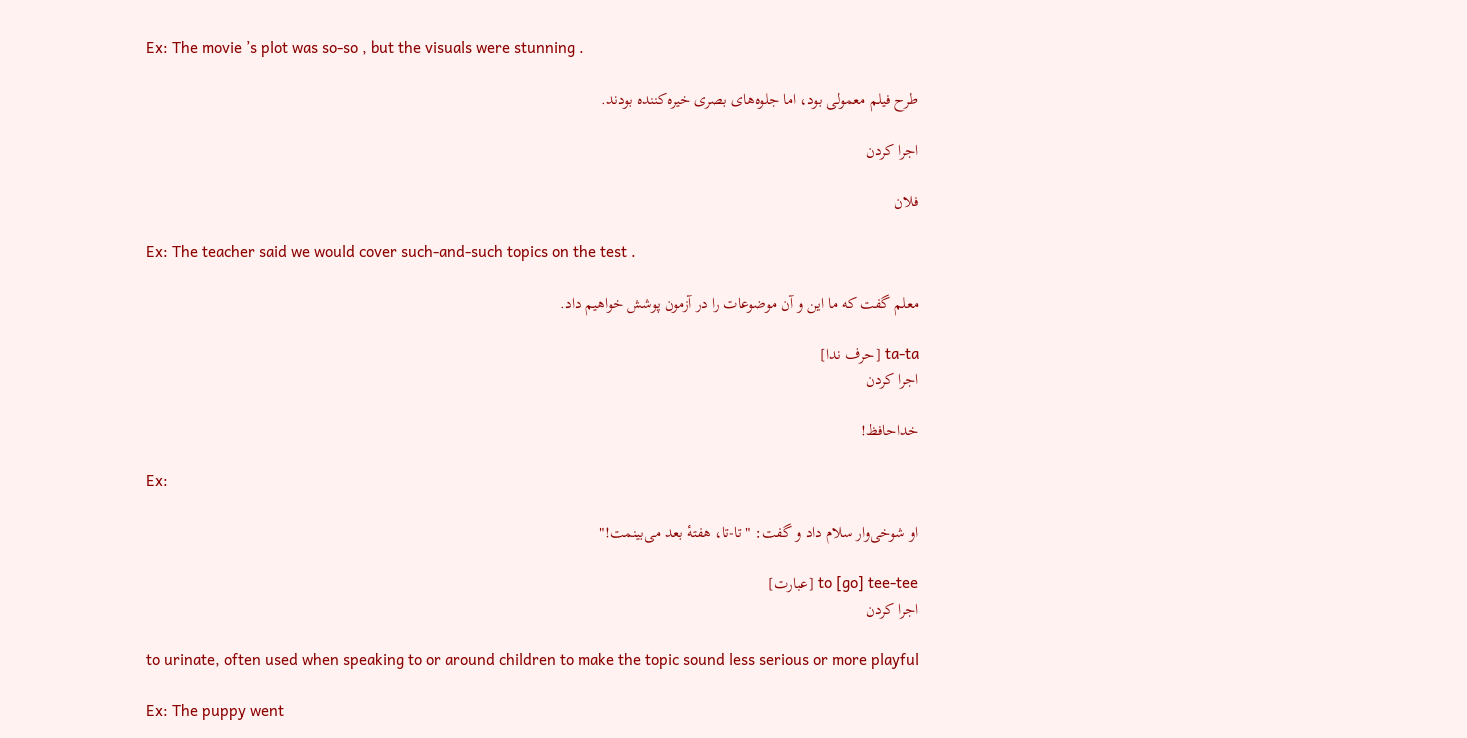Ex: The movie ’s plot was so-so , but the visuals were stunning .

طرح فیلم معمولی بود، اما جلوه‌های بصری خیره‌کننده بودند.

اجرا کردن

فلان

Ex: The teacher said we would cover such-and-such topics on the test .

معلم گفت که ما این و آن موضوعات را در آزمون پوشش خواهیم داد.

ta-ta [حرف ندا]
اجرا کردن

خداحافظ!

Ex:

او شوخی‌وار سلام داد و گفت: "تا-تا، هفتهٔ بعد می‌بینمت!"

to [go] tee-tee [عبارت]
اجرا کردن

to urinate, often used when speaking to or around children to make the topic sound less serious or more playful

Ex: The puppy went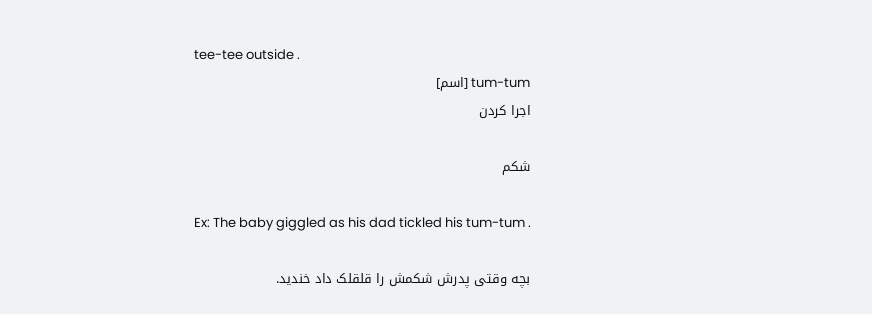tee-tee outside .
tum-tum [اسم]
اجرا کردن

شکم

Ex: The baby giggled as his dad tickled his tum-tum .

بچه وقتی پدرش شکمش را قلقلک داد خندید.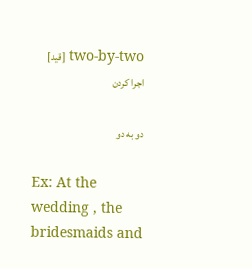two-by-two [قید]
اجرا کردن

دو به دو

Ex: At the wedding , the bridesmaids and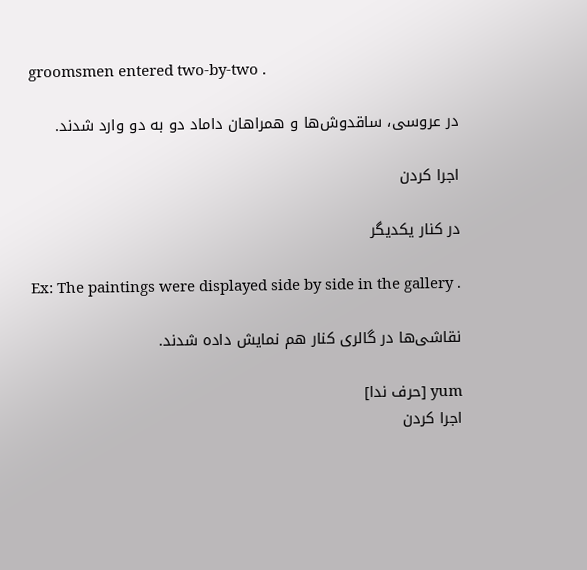groomsmen entered two-by-two .

در عروسی، ساقدوش‌ها و همراهان داماد دو به دو وارد شدند.

اجرا کردن

در کنار یکدیگر

Ex: The paintings were displayed side by side in the gallery .

نقاشی‌ها در گالری کنار هم نمایش داده شدند.

yum [حرف ندا]
اجرا کردن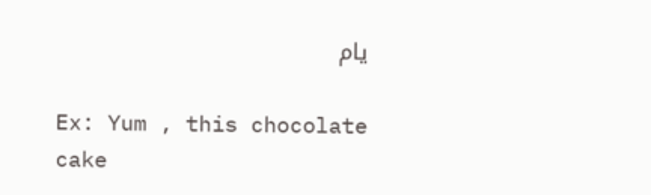یام

Ex: Yum , this chocolate cake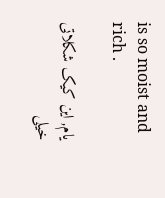is so moist and rich .

یام, این کیک شکلاتی خیلی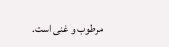مرطوب و غنی است.